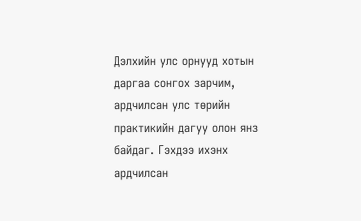Дэлхийн улс орнууд хотын даргаа сонгох зарчим, ардчилсан улс төрийн практикийн дагуу олон янз байдаг. Гэхдээ ихэнх ардчилсан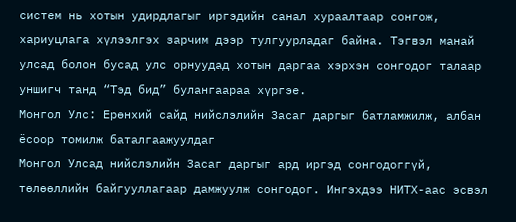систем нь хотын удирдлагыг иргэдийн санал хураалтаар сонгож, хариуцлага хүлээлгэх зарчим дээр тулгуурладаг байна. Тэгвэл манай улсад болон бусад улс орнуудад хотын даргаа хэрхэн сонгодог талаар уншигч танд “Тэд бид” булангаараа хүргэе.
Монгол Улс: Ерөнхий сайд нийслэлийн Засаг даргыг батламжилж, албан ёсоор томилж баталгаажуулдаг
Монгол Улсад нийслэлийн Засаг даргыг ард иргэд сонгодоггүй, төлөөллийн байгууллагаар дамжуулж сонгодог. Ингэхдээ НИТХ-аас эсвэл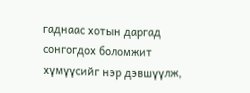гаднаас хотын даргад сонгогдох боломжит хүмүүсийг нэр дэвшүүлж,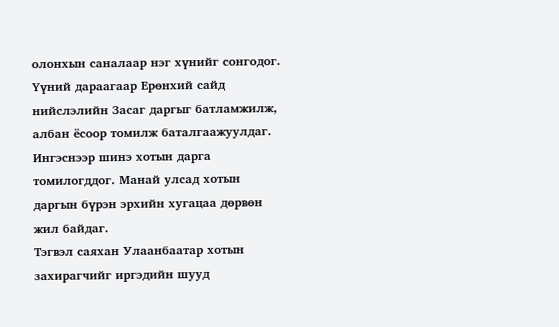олонхын саналаар нэг хүнийг сонгодог. Үүний дараагаар Ерөнхий сайд нийслэлийн Засаг даргыг батламжилж, албан ёсоор томилж баталгаажуулдаг.
Ингэснээр шинэ хотын дарга томилогддог. Манай улсад хотын даргын бүрэн эрхийн хугацаа дөрвөн жил байдаг.
Тэгвэл саяхан Улаанбаатар хотын захирагчийг иргэдийн шууд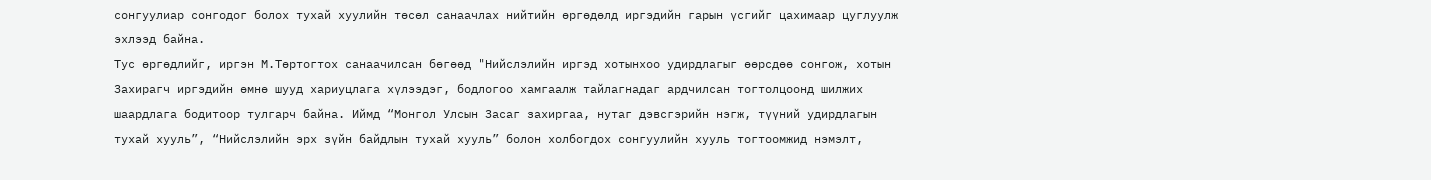сонгуулиар сонгодог болох тухай хуулийн төсөл санаачлах нийтийн өргөдөлд иргэдийн гарын үсгийг цахимаар цуглуулж эхлээд байна.
Тус өргөдлийг, иргэн М.Төртогтох санаачилсан бөгөөд "Нийслэлийн иргэд хотынхоо удирдлагыг өөрсдөө сонгож, хотын Захирагч иргэдийн өмнө шууд хариуцлага хүлээдэг, бодлогоо хамгаалж тайлагнадаг ардчилсан тогтолцоонд шилжих шаардлага бодитоор тулгарч байна. Иймд “Монгол Улсын Засаг захиргаа, нутаг дэвсгэрийн нэгж, түүний удирдлагын тухай хууль”, “Нийслэлийн эрх зүйн байдлын тухай хууль” болон холбогдох сонгуулийн хууль тогтоомжид нэмэлт,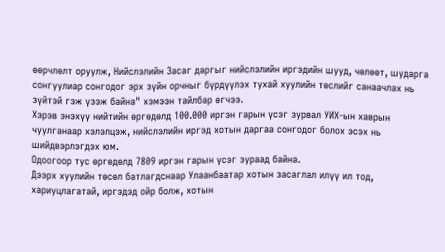өөрчлөлт оруулж, Нийслэлийн Засаг даргыг нийслэлийн иргэдийн шууд, чөлөөт, шударга сонгуулиар сонгодог эрх зүйн орчныг бүрдүүлэх тухай хуулийн төслийг санаачлах нь зүйтэй гэж үзэж байна" хэмээн тайлбар өгчээ.
Хэрэв энэхүү нийтийн өргөдөлд 100.000 иргэн гарын үсэг зурвал УИХ-ын хаврын чуулганаар хэлэлцэж, нийслэлийн иргэд хотын даргаа сонгодог болох эсэх нь шийдвэрлэгдэх юм.
Одоогоор тус өргөдөлд 7809 иргэн гарын үсэг зураад байна.
Дээрх хуулийн төсөл батлагдснаар Улаанбаатар хотын засаглал илүү ил тод, хариуцлагатай, иргэдэд ойр болж, хотын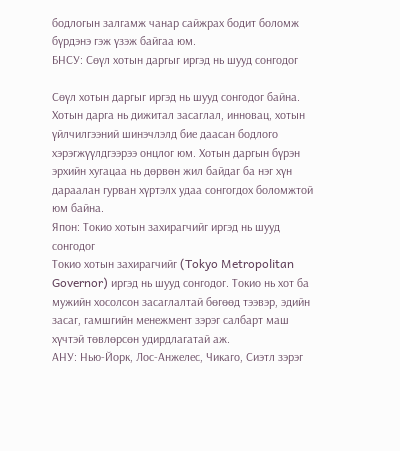бодлогын залгамж чанар сайжрах бодит боломж бүрдэнэ гэж үзэж байгаа юм.
БНСУ: Сөүл хотын даргыг иргэд нь шууд сонгодог

Сөүл хотын даргыг иргэд нь шууд сонгодог байна. Хотын дарга нь дижитал засаглал, инновац, хотын үйлчилгээний шинэчлэлд бие даасан бодлого хэрэгжүүлдгээрээ онцлог юм. Хотын даргын бүрэн эрхийн хугацаа нь дөрвөн жил байдаг ба нэг хүн дараалан гурван хүртэлх удаа сонгогдох боломжтой юм байна.
Япон: Токио хотын захирагчийг иргэд нь шууд сонгодог
Токио хотын захирагчийг (Tokyo Metropolitan Governor) иргэд нь шууд сонгодог. Токио нь хот ба мужийн хосолсон засаглалтай бөгөөд тээвэр, эдийн засаг, гамшгийн менежмент зэрэг салбарт маш хүчтэй төвлөрсөн удирдлагатай аж.
АНУ: Нью-Йорк, Лос-Анжелес, Чикаго, Сиэтл зэрэг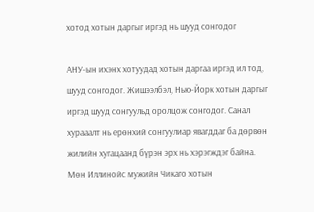хотод хотын даргыг иргэд нь шууд сонгодог

АНУ-ын ихэнх хотуудад хотын даргаа иргэд ил тод, шууд сонгодог. Жишээлбэл, Нью-Йорк хотын даргыг иргэд шууд сонгуульд оролцож сонгодог. Санал хурааалт нь ерөнхий сонгуулиар явагддаг ба дөрвөн жилийн хугацаанд бүрэн эрх нь хэрэгждэг байна.
Мөн Иллинойс мужийн Чикаго хотын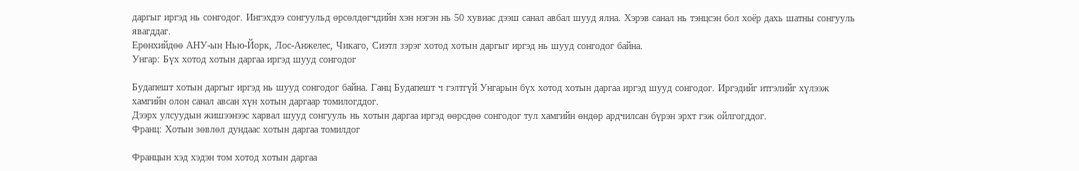даргыг иргэд нь сонгодог. Ингэхдээ сонгуульд өрсөлдөгчдийн хэн нэгэн нь 50 хувиас дээш санал авбал шууд ялна. Хэрэв санал нь тэнцсэн бол хоёр дахь шатны сонгууль явагддаг.
Ерөнхийдөө АНУ-ын Нью-Йорк, Лос-Анжелес, Чикаго, Сиэтл зэрэг хотод хотын даргыг иргэд нь шууд сонгодог байна.
Унгар: Бүх хотод хотын даргаа иргэд шууд сонгодог

Будапешт хотын даргыг иргэд нь шууд сонгодог байна. Ганц Будапешт ч гэлтгүй Унгарын бүх хотод хотын даргаа иргэд шууд сонгодог. Иргэдийг итгэлийг хүлээж хамгийн олон санал авсан хүн хотын даргаар томилогддог.
Дээрх улсуудын жишээнээс харвал шууд сонгууль нь хотын даргаа иргэд өөрсдөө сонгодог тул хамгийн өндөр ардчилсан бүрэн эрхт гэж ойлгогддог.
Франц: Хотын зөвлөл дундаас хотын даргаа томилдог

Францын хэд хэдэн том хотод хотын даргаа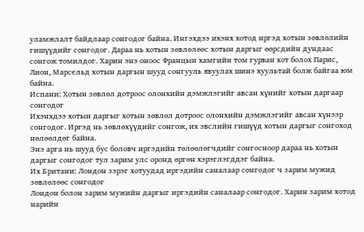уламжлалт байдлаар сонгодог байна. Ингэхдээ ихэнх хотод иргэд хотын зөвлөлийн гишүүдийг сонгодог. Дараа нь хотын зөвлөлөөс хотын даргыг өөрсдийн дундаас сонгож томилдог. Харин энэ оноос Францын хамгийн том гурван хот болох Парис, Лион, Марсельд хотын даргын шууд сонгууль явуулах шинэ хуультай болж байгаа юм байна.
Испани: Хотын зөвлөл дотроос олонхийн дэмжлэгийг авсан хүнийг хотын даргаар сонгодог
Ихэнхдээ хотын даргыг хотын зөвлөл дотроос олонхийн дэмжлэгийг авсан хүнээр сонгодог. Иргэд нь зөвлөхүүдийг сонгож, их эвслийн гишүүд хотын даргыг сонгоход нөлөөлдөг байна.
Энэ арга нь шууд бус боловч иргэдийн төлөөлөгчдийг сонгосноор дараа нь хотын даргыг сонгодог тул зарим улс оронд өргөн хэрэглэгддэг байна.
Их Британи: Лондон зэрэг хотуудад иргэдийн саналаар сонгодог ч зарим мужид зөвлөлөөс сонгодог
Лондон болон зарим мужийн даргыг иргэдийн саналаар сонгодог. Харин зарим хотод нарийн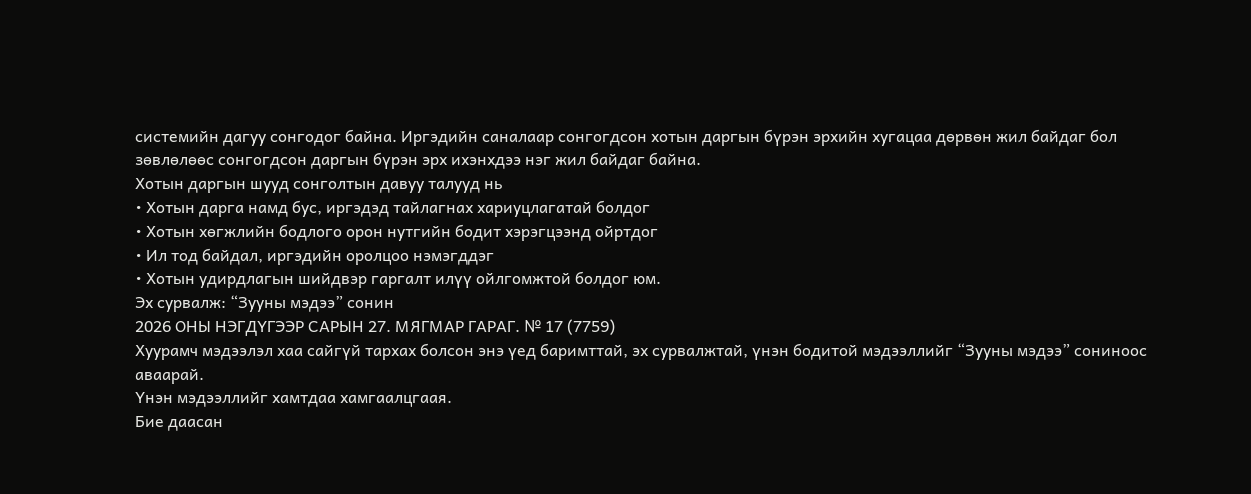системийн дагуу сонгодог байна. Иргэдийн саналаар сонгогдсон хотын даргын бүрэн эрхийн хугацаа дөрвөн жил байдаг бол зөвлөлөөс сонгогдсон даргын бүрэн эрх ихэнхдээ нэг жил байдаг байна.
Хотын даргын шууд сонголтын давуу талууд нь
• Хотын дарга намд бус, иргэдэд тайлагнах хариуцлагатай болдог
• Хотын хөгжлийн бодлого орон нутгийн бодит хэрэгцээнд ойртдог
• Ил тод байдал, иргэдийн оролцоо нэмэгддэг
• Хотын удирдлагын шийдвэр гаргалт илүү ойлгомжтой болдог юм.
Эх сурвалж: “Зууны мэдээ” сонин
2026 ОНЫ НЭГДҮГЭЭР САРЫН 27. МЯГМАР ГАРАГ. № 17 (7759)
Хуурамч мэдээлэл хаа сайгүй тархах болсон энэ үед баримттай, эх сурвалжтай, үнэн бодитой мэдээллийг “Зууны мэдээ” сониноос аваарай.
Үнэн мэдээллийг хамтдаа хамгаалцгаая.
Бие даасан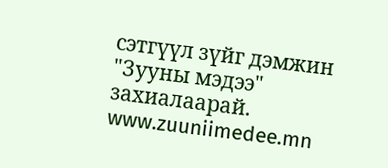сэтгүүл зүйг дэмжин "Зууны мэдээ" захиалаарай. www.zuuniimedee.mn